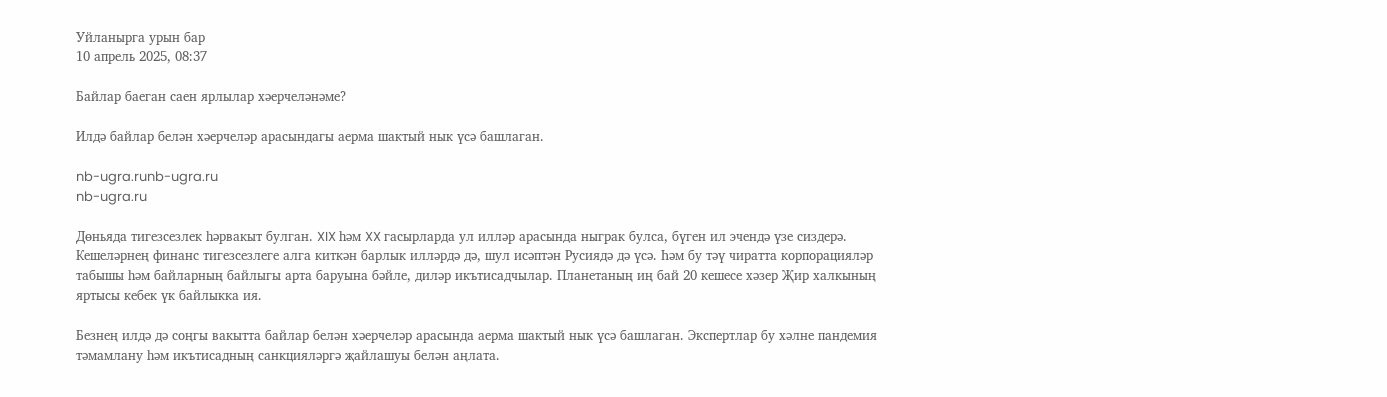Уйланырга урын бар
10 апрель 2025, 08:37

Байлар баеган саен ярлылар хәерчеләнәме?

Илдә байлар белән хәерчеләр арасындагы аерма шактый нык үсә башлаган.

nb-ugra.runb-ugra.ru
nb-ugra.ru

Дөньяда тигезсезлек һәрвакыт булган. XIX һәм XX гасырларда ул илләр арасында ныграк булса, бүген ил эчендә үзе сиздерә. Кешеләрнең финанс тигезсезлеге алга киткән барлык илләрдә дә, шул исәптән Русиядә дә үсә. Һәм бу тәү чиратта корпорацияләр табышы һәм байларның байлыгы арта баруына бәйле, диләр икътисадчылар. Планетаның иң бай 20 кешесе хәзер Җир халкының яртысы кебек үк байлыкка ия.

Безнең илдә дә соңгы вакытта байлар белән хәерчеләр арасында аерма шактый нык үсә башлаган. Экспертлар бу хәлне пандемия тәмамлану һәм икътисадның санкцияләргә җайлашуы белән аңлата.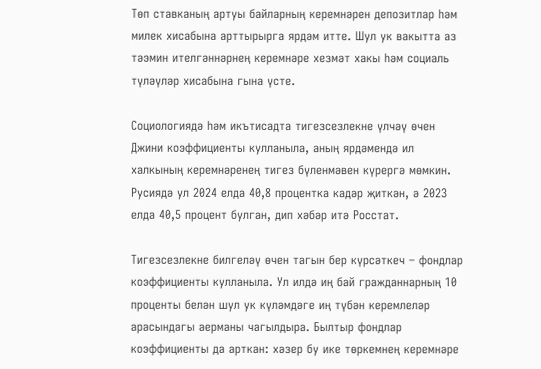Төп ставканың артуы байларның керемнәрен депозитлар һәм милек хисабына арттырырга ярдәм итте. Шул ук вакытта аз тәэмин ителгәннәрнең керемнәре хезмәт хакы һәм социаль түләүләр хисабына гына үсте.

Социологиядә һәм икътисадта тигезсезлекне үлчәү өчен Джини коэффициенты кулланыла, аның ярдәмендә ил халкының керемнәренең тигез бүленмәвен күрергә мөмкин. Русиядә ул 2024 елда 40,8 процентка кадәр җиткән, ә 2023 елда 40,5 процент булган, дип хәбәр итә Росстат.

Тигезсезлекне билгеләү өчен тагын бер күрсәткеч – фондлар коэффициенты кулланыла. Ул илдә иң бай гражданнарның 10 проценты белән шул ук күләмдәге иң түбән керемлеләр арасындагы аерманы чагылдыра. Былтыр фондлар коэффициенты да арткан: хәзер бу ике төркемнең керемнәре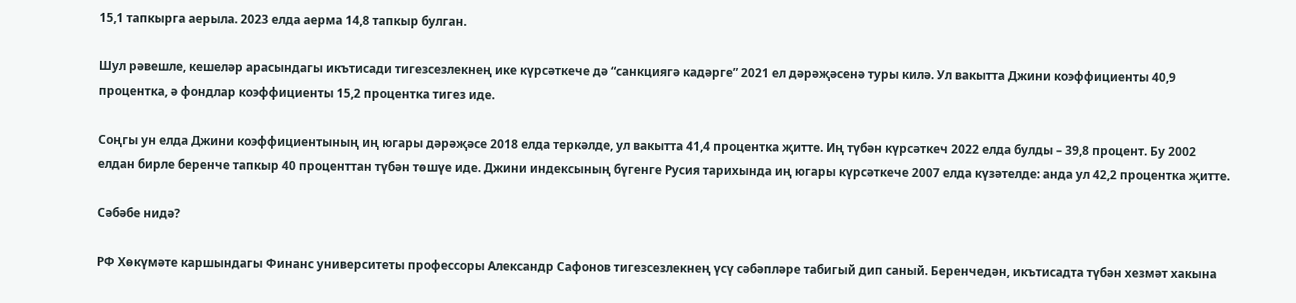15,1 тапкырга аерыла. 2023 елда аерма 14,8 тапкыр булган.

Шул рәвешле, кешеләр арасындагы икътисади тигезсезлекнең ике күрсәткече дә “санкциягә кадәрге” 2021 ел дәрәҗәсенә туры килә. Ул вакытта Джини коэффициенты 40,9 процентка, ә фондлар коэффициенты 15,2 процентка тигез иде.

Соңгы ун елда Джини коэффициентының иң югары дәрәҗәсе 2018 елда теркәлде, ул вакытта 41,4 процентка җитте. Иң түбән күрсәткеч 2022 елда булды – 39,8 процент. Бу 2002 елдан бирле беренче тапкыр 40 проценттан түбән төшүе иде. Джини индексының бүгенге Русия тарихында иң югары күрсәткече 2007 елда күзәтелде: анда ул 42,2 процентка җитте.

Сәбәбе нидә?

РФ Хөкүмәте каршындагы Финанс университеты профессоры Александр Сафонов тигезсезлекнең үсү сәбәпләре табигый дип саный. Беренчедән, икътисадта түбән хезмәт хакына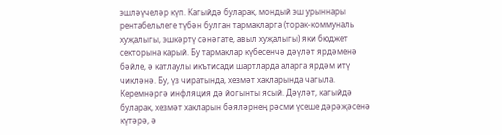эшләүчеләр күп. Кагыйдә буларак, мондый эш урыннары рентабельлеге түбән булган тармакларга (торак-коммуналь хуҗалыгы, эшкәртү сәнәгате, авыл хуҗалыгы) яки бюджет секторына карый. Бу тармаклар күбесенчә дәүләт ярдәменә бәйле, ә катлаулы икътисади шартларда аларга ярдәм итү чикләнә. Бу, үз чиратында, хезмәт хакларында чагыла. Керемнәргә инфляция дә йогынты ясый. Дәүләт, кагыйдә буларак, хезмәт хакларын бәяләрнең рәсми үсеше дәрәҗәсенә күтәрә, ә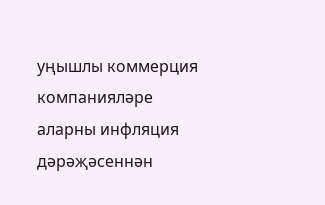уңышлы коммерция компанияләре аларны инфляция дәрәҗәсеннән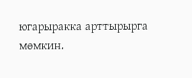югарыракка арттырырга мөмкин.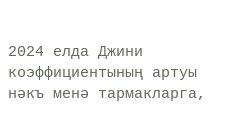2024 елда Джини коэффициентының артуы нәкъ менә тармакларга,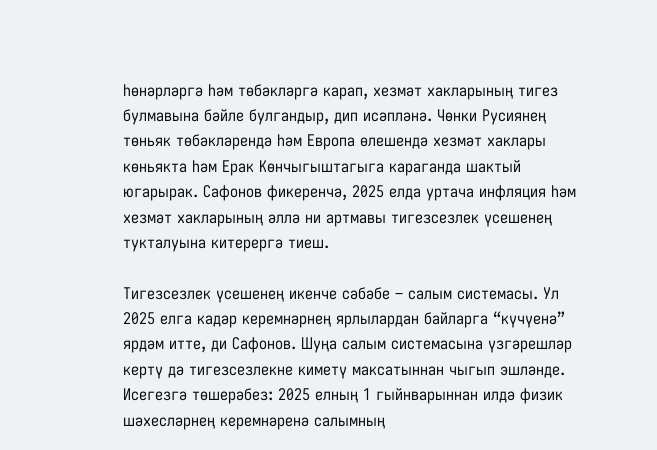һөнәрләргә һәм төбәкләргә карап, хезмәт хакларының тигез булмавына бәйле булгандыр, дип исәпләнә. Чөнки Русиянең төньяк төбәкләрендә һәм Европа өлешендә хезмәт хаклары көньякта һәм Ерак Көнчыгыштагыга караганда шактый югарырак. Сафонов фикеренчә, 2025 елда уртача инфляция һәм хезмәт хакларының әллә ни артмавы тигезсезлек үсешенең тукталуына китерергә тиеш.

Тигезсезлек үсешенең икенче сәбәбе – салым системасы. Ул 2025 елга кадәр керемнәрнең ярлылардан байларга “күчүенә” ярдәм итте, ди Сафонов. Шуңа салым системасына үзгәрешләр кертү дә тигезсезлекне киметү максатыннан чыгып эшләнде. Исегезгә төшерәбез: 2025 елның 1 гыйнварыннан илдә физик шәхесләрнең керемнәренә салымның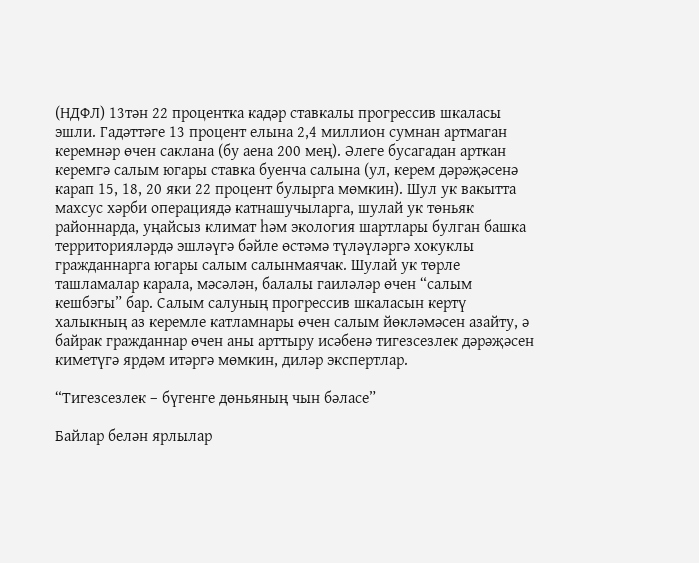(НДФЛ) 13тән 22 процентка кадәр ставкалы прогрессив шкаласы эшли. Гадәттәге 13 процент елына 2,4 миллион сумнан артмаган керемнәр өчен саклана (бу аена 200 мең). Әлеге бусагадан арткан керемгә салым югары ставка буенча салына (ул, керем дәрәҗәсенә карап 15, 18, 20 яки 22 процент булырга мөмкин). Шул ук вакытта махсус хәрби операциядә катнашучыларга, шулай ук төньяк районнарда, уңайсыз климат һәм экология шартлары булган башка территорияләрдә эшләүгә бәйле өстәмә түләүләргә хокуклы гражданнарга югары салым салынмаячак. Шулай ук төрле ташламалар карала, мәсәлән, балалы гаиләләр өчен “салым кешбэгы” бар. Салым салуның прогрессив шкаласын кертү халыкның аз керемле катламнары өчен салым йөкләмәсен азайту, ә байрак гражданнар өчен аны арттыру исәбенә тигезсезлек дәрәҗәсен киметүгә ярдәм итәргә мөмкин, диләр экспертлар.

“Тигезсезлек – бүгенге дөньяның чын бәласе”

Байлар белән ярлылар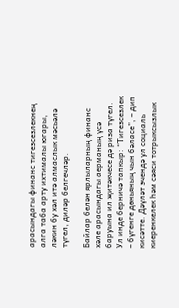арасындагы финанс тигезсезлекнең алга таба арту ихтималы югары, ләкин бу хәл итә алмаслык мәсьәлә түгел, диләр белгечләр.

Байлар белән ярлыларның финанс хәле арасындагы аерманың үсә баруына ил җитәкчесе дә риза түгел. Ул инде берничә тапкыр: “Тигезсезлек – бүгенге дөньяның чын бәласе”, – дип кисәтте. Дәүләт эчендә ул социаль киеренкелек һәм сәяси тотрыксызлык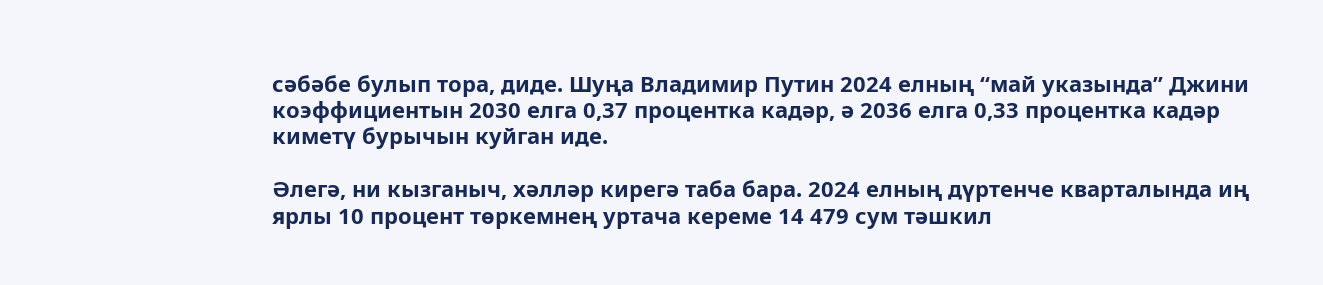сәбәбе булып тора, диде. Шуңа Владимир Путин 2024 елның “май указында” Джини коэффициентын 2030 елга 0,37 процентка кадәр, ә 2036 елга 0,33 процентка кадәр киметү бурычын куйган иде.

Әлегә, ни кызганыч, хәлләр кирегә таба бара. 2024 елның дүртенче кварталында иң ярлы 10 процент төркемнең уртача кереме 14 479 сум тәшкил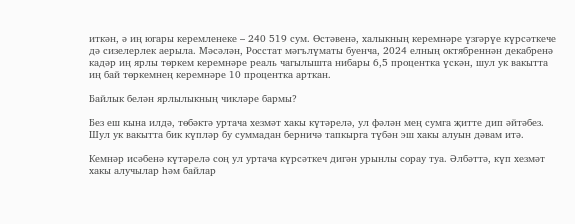иткән, ә иң югары керемленеке – 240 519 сум. Өстәвенә, халыкның керемнәре үзгәрүе күрсәткече дә сизелерлек аерыла. Мәсәлән, Росстат мәгълүматы буенча, 2024 елның октябреннән декабренә кадәр иң ярлы төркем керемнәре реаль чагылышта нибары 6,5 процентка үскән, шул ук вакытта иң бай төркемнең керемнәре 10 процентка арткан.

Байлык белән ярлылыкның чикләре бармы?

Без еш кына илдә, төбәктә уртача хезмәт хакы күтәрелә, ул фәлән мең сумга җитте дип әйтәбез. Шул ук вакытта бик күпләр бу суммадан берничә тапкырга түбән эш хакы алуын дәвам итә.

Кемнәр исәбенә күтәрелә соң ул уртача күрсәткеч дигән урынлы сорау туа. Әлбәттә, күп хезмәт хакы алучылар һәм байлар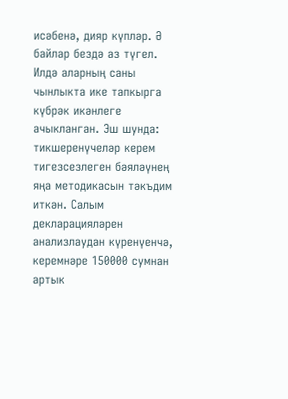исәбенә, дияр күпләр. Ә байлар бездә аз түгел. Илдә аларның саны чынлыкта ике тапкырга күбрәк икәнлеге ачыкланган. Эш шунда: тикшеренүчеләр керем тигезсезлеген бәяләүнең яңа методикасын тәкъдим иткән. Салым декларацияләрен анализлаудан күренүенчә, керемнәре 150000 сумнан артык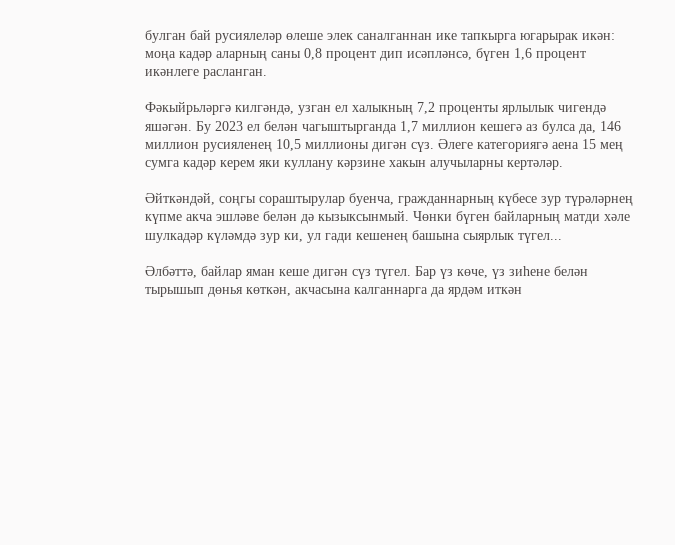булган бай русиялеләр өлеше элек саналганнан ике тапкырга югарырак икән: моңа кадәр аларның саны 0,8 процент дип исәпләнсә, бүген 1,6 процент икәнлеге расланган.

Фәкыйрьләргә килгәндә, узган ел халыкның 7,2 проценты ярлылык чигендә яшәгән. Бу 2023 ел белән чагыштырганда 1,7 миллион кешегә аз булса да, 146 миллион русияленең 10,5 миллионы дигән сүз. Әлеге категориягә аена 15 мең сумга кадәр керем яки куллану кәрзине хакын алучыларны кертәләр.

Әйткәндәй, соңгы сораштырулар буенча, гражданнарның күбесе зур түрәләрнең күпме акча эшләве белән дә кызыксынмый. Чөнки бүген байларның матди хәле шулкадәр күләмдә зур ки, ул гади кешенең башына сыярлык түгел...

Әлбәттә, байлар яман кеше дигән сүз түгел. Бар үз көче, үз зиһене белән тырышып дөнья көткән, акчасына калганнарга да ярдәм иткән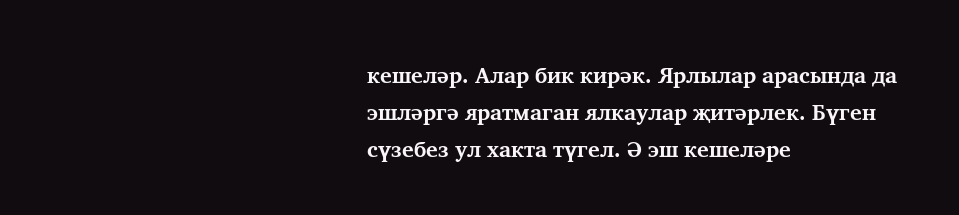кешеләр. Алар бик кирәк. Ярлылар арасында да эшләргә яратмаган ялкаулар җитәрлек. Бүген сүзебез ул хакта түгел. Ә эш кешеләре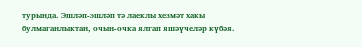турында. Эшләп-эшләп тә лаеклы хезмәт хакы булмаганлыктан, очын-очка ялгап яшәүчеләр күбәя.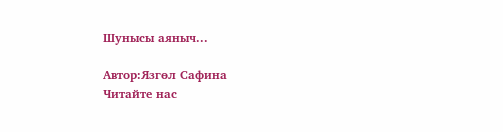Шунысы аяныч...

Автор:Язгөл Сафина
Читайте нас